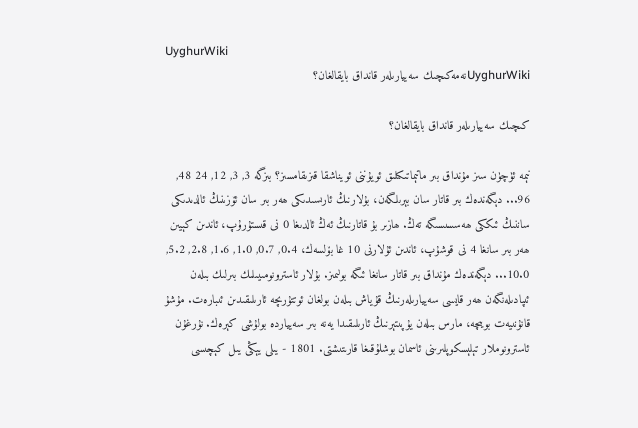UyghurWiki
UyghurWikiنەمەكىچىك سەييارىلەر قانداق بايقالغان؟

كىچىك سەييارىلەر قانداق بايقالغان؟

نېمە ئۈچۈن سىز مۇنداق بىر ماتېماتىكىلىق ئويۇننى ئويناشقا قىزىقامسىز؟ بىزگە 3, 3, 12, 24 48, 96... دېگەندەك بىر قاتار سان بېرىلگەن، بۇلارنىڭ ئارىسىدىكى ھەر بىر سان ئۆزىنىڭ ئالدىدىكى ساننىڭ ئىككى ھەسسىسىگە تەڭ. ھازىر بۇ قاتارنىڭ ئەڭ ئالدىغا 0 نى قىستۇرۇپ، ئاندىن كېيىن ھەر بىر سانغا 4 نى قوشۇپ، ئاندىن ئۇلارنى 10 غا بۆلسەك، 0.4, 0.7, 1.0, 1.6, 2.8, 5.2, 10.0... دېگەندەك مۇنداق بىر قاتار سانغا ئىگە بولىمىز. بۇلار ئاسترونومىيىلىك بىرلىك بىلەن ئىپادىلەنگەن ھەر قايسى سەييارىلەرنىڭ قۇياش بىلەن بولغان ئوتتۇرىچە ئارىلىقىدىن ئىبارەت. مۇشۇ قانۇنىيەت بويىچە، مارس بىلەن يۇپىتېرنىڭ ئارىلىقىدا يەنە بىر سەيياردە بولۇشى كېرەك. نۇرغۇن ئاسترونوملار تېلېسكوپلىرىنى ئاسمان بوشلۇقىغا قارىتىشتى. 1801 - يىلى يېڭى يىل كېچىسى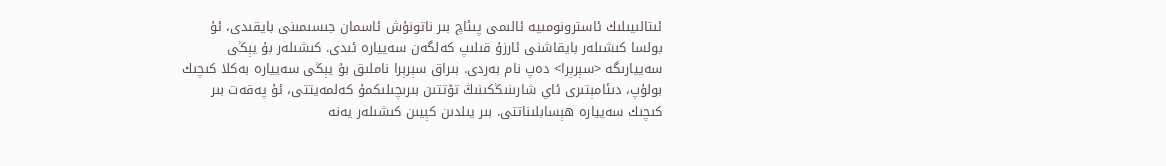ئىتالىيىلىك ئاسترونومىيە ئالىمى پىئاچ بىر ناتونۇش ئاسمان جىسىمىنى بايقىدى، ئۇ بولسا كىشىلەر بايقاشنى ئارزۇ قىلىپ كەلگەن سەييارە ئىدى. كىشىلەر بۇ يېڭى سەييارىگە <سېرېرا> دەپ نام بەردى. بىراق سېرېرا ناملىق بۇ يېڭى سەييارە بەكلا كىچىك بولۇپ، دىئامېتىرى ئاي شارىنىڭكىنىڭ تۆتتىن بىرىچىلىكمۇ كەلمەيتتى، ئۇ پەقەت بىر كىچىك سەييارە ھېسابلىناتتى. بىر يىلدىن كېيىن كىشىلەر يەنە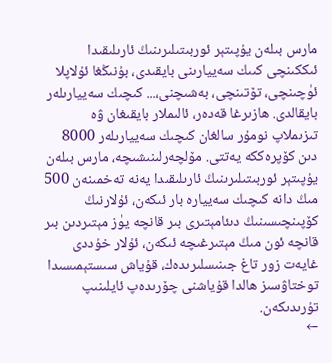مارس بىلەن يۇپىتېر ئوربىتىلىرىنىڭ ئارىلىقىدا ئىككىنچى كىىك سەييارىنى بايقىدى، بۇنىڭغا ئۇلاپلا ئۈچىنچى، تۆتىنچى، بەشىچنى،... كىچىك سەييارىلەر بايقالدى. ھازىرغا قەدەر، ئالىملار بايقىغان ۋە تىزىملاپ نومۇر سالغان كىچىك سەييارىلەر 8000 دىن كۆپرەككە يەتتى. مۆلچەرلىنىشىچە، مارس بىلەن يۇپىتېر ئوربىتىلىرىنىڭ ئارىلىقىدا يەنە تەخمىنەن 500 مىڭ دانە كىچىك سەييارە بار ئىكەن، ئۇلارنىڭ كۆپىنچىسىنىڭ دىئامېتىرى بىر قانچە يۈز مېتىردىن بىر قانچە ئون مىڭ مېتىرغىچە ئىكەن، ئۇلار خۇددى غايەت زور تاغ جىنىسلىرىدەك، قۇياش سىستېمىسىدا توختاۋسىز ھالدا قۇياشنى چۆرىدەپ ئايلىنىپ تۇرىدىكەن.
←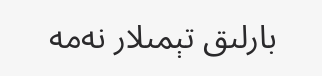بارلىق تېمىلار نەمە